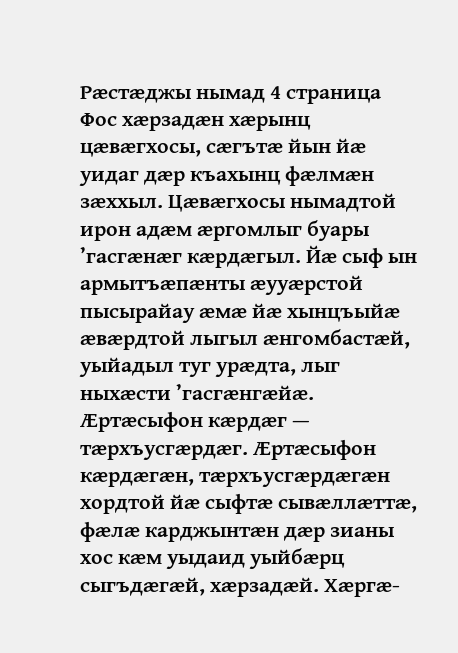Рæстæджы нымад 4 страница
Фос хæрзадæн хæрынц цæвæгхосы, сæгътæ йын йæ уидаг дæр къахынц фæлмæн зæххыл. Цæвæгхосы нымадтой ирон адæм æргомлыг буары ’гасгæнæг кæрдæгыл. Йæ сыф ын армытъæпæнты æууæрстой пысырайау æмæ йæ хынцъыйæ æвæрдтой лыгыл æнгомбастæй, уыйадыл туг урæдта, лыг ныхæсти ’гасгæнгæйæ.
Æртæсыфон кæрдæг — тæрхъусгæрдæг. Æртæсыфон кæрдæгæн, тæрхъусгæрдæгæн хордтой йæ сыфтæ сывæллæттæ, фæлæ карджынтæн дæр зианы хос кæм уыдаид уыйбæрц сыгъдæгæй, хæрзадæй. Хæргæ-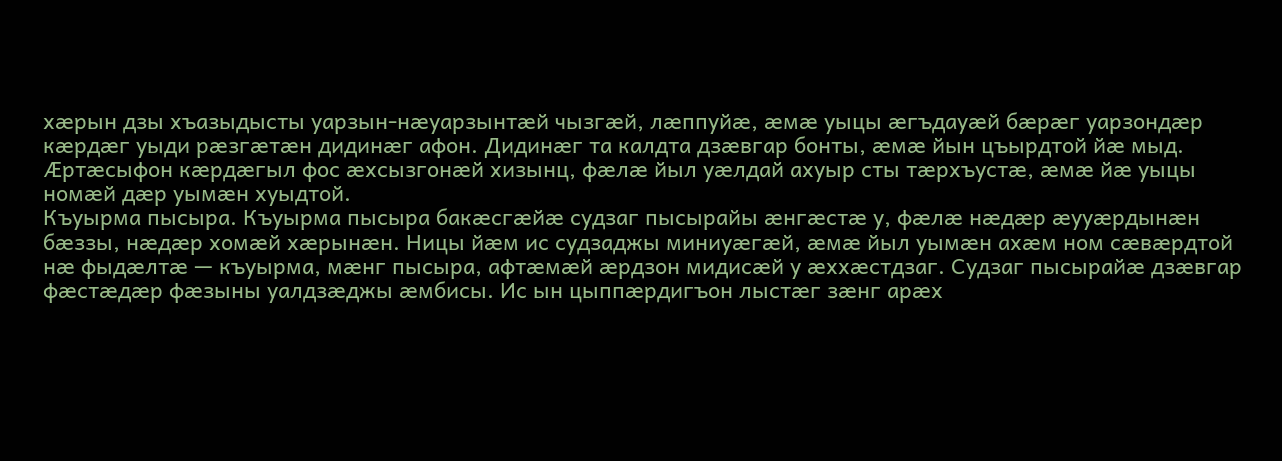хæрын дзы хъазыдысты уарзын-нæуарзынтæй чызгæй, лæппуйæ, æмæ уыцы æгъдауæй бæрæг уарзондæр кæрдæг уыди рæзгæтæн дидинæг афон. Дидинæг та калдта дзæвгар бонты, æмæ йын цъырдтой йæ мыд. Æртæсыфон кæрдæгыл фос æхсызгонæй хизынц, фæлæ йыл уæлдай ахуыр сты тæрхъустæ, æмæ йæ уыцы номæй дæр уымæн хуыдтой.
Къуырма пысыра. Къуырма пысыра бакæсгæйæ судзаг пысырайы æнгæстæ у, фæлæ нæдæр æууæрдынæн бæззы, нæдæр хомæй хæрынæн. Ницы йæм ис судзаджы миниуæгæй, æмæ йыл уымæн ахæм ном сæвæрдтой нæ фыдæлтæ — къуырма, мæнг пысыра, афтæмæй æрдзон мидисæй у æххæстдзаг. Судзаг пысырайæ дзæвгар фæстæдæр фæзыны уалдзæджы æмбисы. Ис ын цыппæрдигъон лыстæг зæнг арæх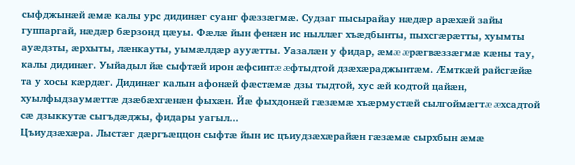сыфджынæй æмæ калы урс дидинæг суанг фæззæгмæ. Судзаг пысырайау нæдæр арæхæй зайы гуппаргай, нæдæр бæрзонд цæуы. Фæлæ йын фенæн ис ныллæг хъæдбынты, пыхсгæрæтты, хуымты ауæдзты, æрхыты, лæнкауты, уымæлдæр аууæтты. Уазалæн у фидар, æмæ æрæгвæззæгмæ кæны тау, калы дидинæг. Уыйадыл йæ сыфтæй ирон æфсинтæ æфтыдтой дзæхæраджынтæм. Æмткæй райсгæйæ та у хосы кæрдæг. Дидинæг калын афонæй фæстæмæ дзы тыдтой, хус æй кодтой цайæн, хуылфыдзаумæттæ дзæбæхгæнæн фыхæн. Йæ фыхдонæй гæзæмæ хъæрмустæй сылгоймæгтæ æхсадтой сæ дзыккутæ сыгъдæджы, фидары уагыл...
Цъиудзæхæра. Лыстæг дæргъæццон сыфтæ йын ис цъиудзæхæрайæн гæзæмæ сырхбын æмæ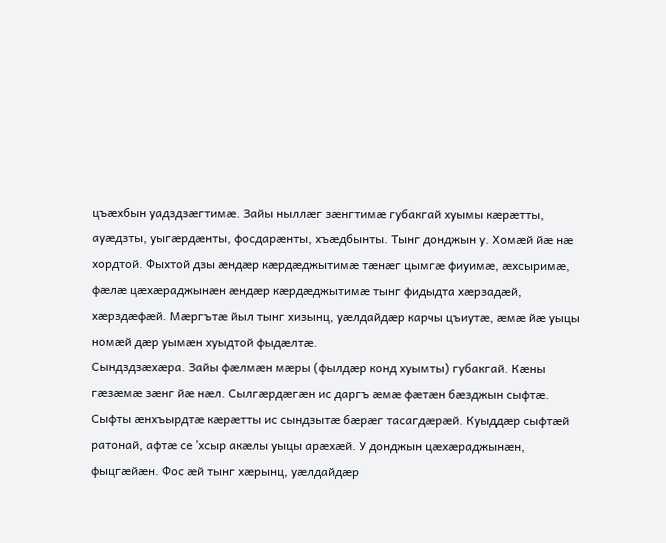цъæхбын уадздзæгтимæ. Зайы ныллæг зæнгтимæ губакгай хуымы кæрæтты, ауæдзты, уыгæрдæнты, фосдарæнты, хъæдбынты. Тынг донджын у. Хомæй йæ нæ хордтой. Фыхтой дзы æндæр кæрдæджытимæ тæнæг цымгæ фиуимæ, æхсыримæ, фæлæ цæхæраджынæн æндæр кæрдæджытимæ тынг фидыдта хæрзадæй, хæрздæфæй. Мæргътæ йыл тынг хизынц, уæлдайдæр карчы цъиутæ, æмæ йæ уыцы номæй дæр уымæн хуыдтой фыдæлтæ.
Сындздзæхæра. Зайы фæлмæн мæры (фылдæр конд хуымты) губакгай. Кæны гæзæмæ зæнг йæ нæл. Сылгæрдæгæн ис даргъ æмæ фæтæн бæзджын сыфтæ. Сыфты æнхъырдтæ кæрæтты ис сындзытæ бæрæг тасагдæрæй. Куыддæр сыфтæй ратонай, афтæ се ’хсыр акæлы уыцы арæхæй. У донджын цæхæраджынæн, фыцгæйæн. Фос æй тынг хæрынц, уæлдайдæр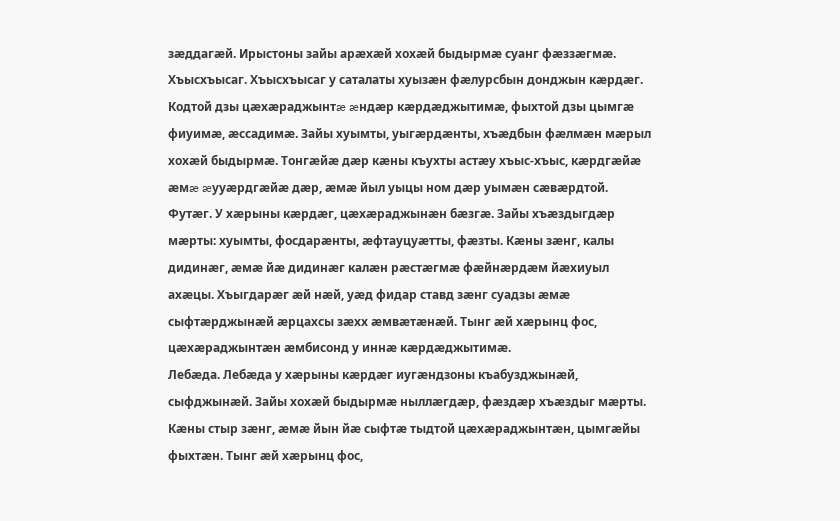зæддагæй. Ирыстоны зайы арæхæй хохæй быдырмæ суанг фæззæгмæ.
Хъысхъысаг. Хъысхъысаг у саталаты хуызæн фæлурсбын донджын кæрдæг. Кодтой дзы цæхæраджынтæ æндæр кæрдæджытимæ, фыхтой дзы цымгæ фиуимæ, æссадимæ. Зайы хуымты, уыгæрдæнты, хъæдбын фæлмæн мæрыл хохæй быдырмæ. Тонгæйæ дæр кæны къухты астæу хъыс-хъыс, кæрдгæйæ æмæ æууæрдгæйæ дæр, æмæ йыл уыцы ном дæр уымæн сæвæрдтой.
Футæг. У хæрыны кæрдæг, цæхæраджынæн бæзгæ. Зайы хъæздыгдæр мæрты: хуымты, фосдарæнты, æфтауцуæтты, фæзты. Кæны зæнг, калы дидинæг, æмæ йæ дидинæг калæн рæстæгмæ фæйнæрдæм йæхиуыл ахæцы. Хъыгдарæг æй нæй, уæд фидар ставд зæнг суадзы æмæ сыфтæрджынæй æрцахсы зæхх æмвæтæнæй. Тынг æй хæрынц фос, цæхæраджынтæн æмбисонд у иннæ кæрдæджытимæ.
Лебæда. Лебæда у хæрыны кæрдæг иугæндзоны къабузджынæй, сыфджынæй. Зайы хохæй быдырмæ ныллæгдæр, фæздæр хъæздыг мæрты. Кæны стыр зæнг, æмæ йын йæ сыфтæ тыдтой цæхæраджынтæн, цымгæйы фыхтæн. Тынг æй хæрынц фос,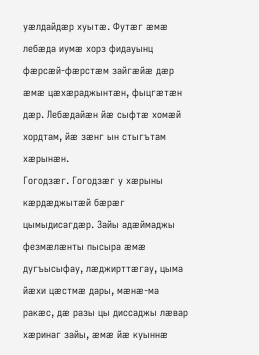уæлдайдæр хуытæ. Футæг æмæ лебæда иумæ хорз фидауынц фæрсæй-фæрстæм зайгæйæ дæр æмæ цæхæраджынтæн, фыцгæтæн дæр. Лебæдайæн йæ сыфтæ хомæй хордтам, йæ зæнг ын стыгътам хæрынæн.
Гогодзæг. Гогодзæг у хæрыны кæрдæджытæй бæрæг цымыдисагдæр. Зайы адæймаджы фезмæлæнты пысыра æмæ дугъысыфау, лæджирттæгау, цыма йæхи цæстмæ дары, мæнæ-ма ракæс, дæ разы цы диссаджы лæвар хæринаг зайы, æмæ йæ куыннæ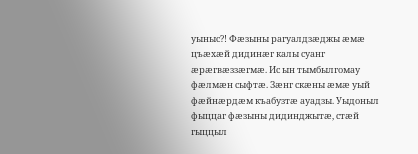уыныс?! Фæзыны рагуалдзæджы æмæ цъæхæй дидинæг калы суанг æрæгвæззæгмæ. Ис ын тымбылгомау фæлмæн сыфтæ. Зæнг скæны æмæ уый фæйнæрдæм къабузтæ ауадзы. Уыдоныл фыццаг фæзыны дидинджытæ, стæй гыццыл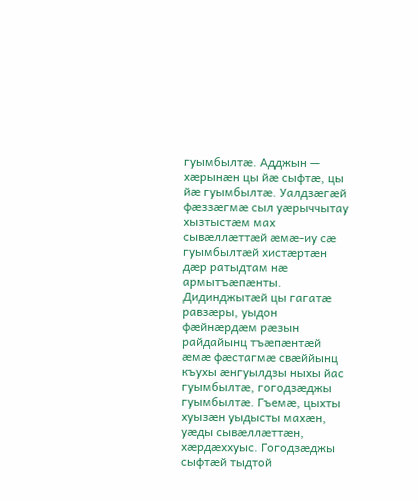гуымбылтæ. Адджын — хæрынæн цы йæ сыфтæ, цы йæ гуымбылтæ. Уалдзæгæй фæззæгмæ сыл уæрыччытау хызтыстæм мах сывæллæттæй æмæ-иу сæ гуымбылтæй хистæртæн дæр ратыдтам нæ армытъæпæнты. Дидинджытæй цы гагатæ равзæры, уыдон фæйнæрдæм рæзын райдайынц тъæпæнтæй æмæ фæстагмæ свæййынц къухы æнгуылдзы ныхы йас гуымбылтæ, гогодзæджы гуымбылтæ. Гъемæ, цыхты хуызæн уыдысты махæн, уæды сывæллæттæн, хæрдæххуыс. Гогодзæджы сыфтæй тыдтой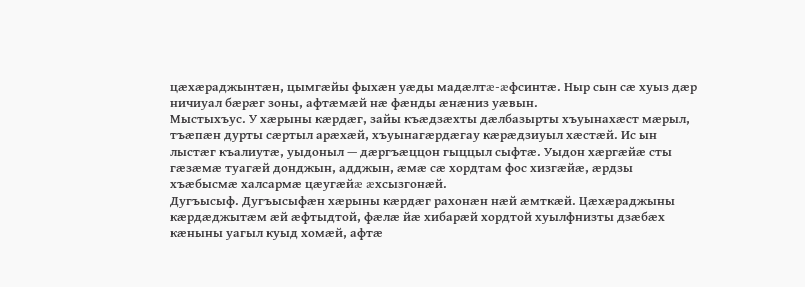цæхæраджынтæн, цымгæйы фыхæн уæды мадæлтæ-æфсинтæ. Ныр сын сæ хуыз дæр ничиуал бæрæг зоны, афтæмæй нæ фæнды æнæниз уæвын.
Мыстыхъус. У хæрыны кæрдæг, зайы къæдзæхты дæлбазырты хъуынахæст мæрыл, тъæпæн дурты сæртыл арæхæй, хъуынагæрдæгау кæрæдзиуыл хæстæй. Ис ын лыстæг къалиутæ, уыдоныл — дæргъæццон гыццыл сыфтæ. Уыдон хæргæйæ сты гæзæмæ туагæй донджын, адджын, æмæ сæ хордтам фос хизгæйæ, æрдзы хъæбысмæ халсармæ цæугæйæ æхсызгонæй.
Дугъысыф. Дугъысыфæн хæрыны кæрдæг рахонæн нæй æмткæй. Цæхæраджыны кæрдæджытæм æй æфтыдтой, фæлæ йæ хибарæй хордтой хуылфнизты дзæбæх кæныны уагыл куыд хомæй, афтæ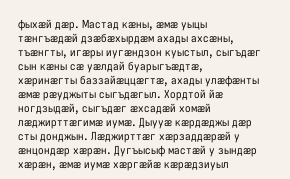фыхæй дæр. Мастад кæны, æмæ уыцы тæнгъæдæй дзæбæхырдæм ахады ахсæны, тъæнгты, игæры иугæндзон куыстыл, сыгъдæг сын кæны сæ уæлдай буарыгъæдтæ, хæринæгты баззайæццæгтæ, ахады улæфæнты æмæ рæуджыты сыгъдæгыл. Хордтой йæ ногдзыдæй, сыгъдæг æхсадæй хомæй лæджирттæгимæ иумæ. Дыууæ кæрдæджы дæр сты донджын. Лæджирттæг хæрзаддæрæй у æнцондæр хæрæн. Дугъысыф мастæй у зындæр хæрæн, æмæ иумæ хæргæйæ кæрæдзиуыл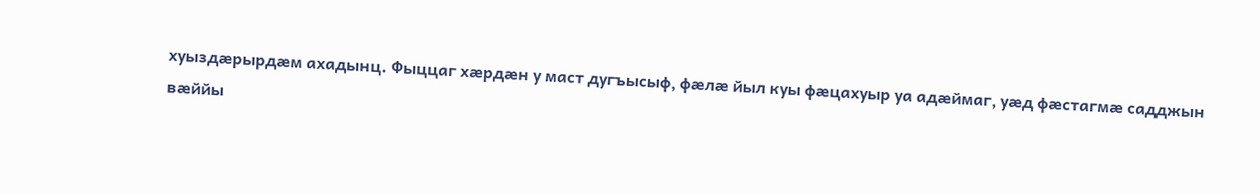хуыздæрырдæм ахадынц. Фыццаг хæрдæн у маст дугъысыф, фæлæ йыл куы фæцахуыр уа адæймаг, уæд фæстагмæ садджын вæййы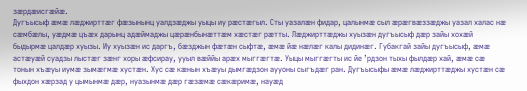зæрдæисгæйæ.
Дугъысыф æмæ лæджирттæг фæзынынц уалдзæджы уыцы иу рæстæгыл. Сты уазалæн фидар, цалынмæ сыл æрæгвæззæджы уазал халас нæ сæмбæлы, уæдмæ цъæх дарынц адæймаджы цæрæнбынæттæм хæстæг рæтты. Лæджирттæджы хуызæн дугъысыф дæр зайы хохæй быдырмæ цалдæр хуызы. Иу хуызæн ис даргъ, бæзджын фæтæн сыфтæ, æмæ йæ нæлæг калы дидинæг. Губакгай зайы дугъысыф, æмæ астæуæй суадзы лыстæг зæнг хоры æфсирау, ууыл вæййы арæх мыггæгтæ. Уыцы мыггæгты ис йе ’рдзон тыхы фылдæр хай, æмæ сæ тонын хъæуы иумæ зымæгмæ хустæн. Хус сæ кæнын хъæуы дымгæдзон аууоны сыгъдæг ран. Дугъысыфы æмæ лæджирттæджы хустæн сæ фыхдон хæрзад у цымынмæ дæр, нуазынмæ дæр гæзæмæ сæкæримæ, науæд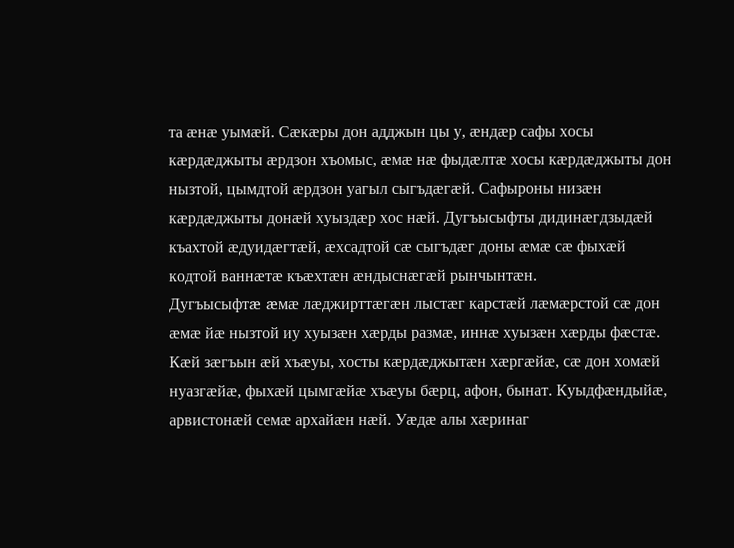та æнæ уымæй. Сæкæры дон адджын цы у, æндæр сафы хосы кæрдæджыты æрдзон хъомыс, æмæ нæ фыдæлтæ хосы кæрдæджыты дон нызтой, цымдтой æрдзон уагыл сыгъдæгæй. Сафыроны низæн кæрдæджыты донæй хуыздæр хос нæй. Дугъысыфты дидинæгдзыдæй къахтой æдуидæгтæй, æхсадтой сæ сыгъдæг доны æмæ сæ фыхæй кодтой ваннæтæ къæхтæн æндыснæгæй рынчынтæн.
Дугъысыфтæ æмæ лæджирттæгæн лыстæг карстæй лæмæрстой сæ дон æмæ йæ нызтой иу хуызæн хæрды размæ, иннæ хуызæн хæрды фæстæ. Кæй зæгъын æй хъæуы, хосты кæрдæджытæн хæргæйæ, сæ дон хомæй нуазгæйæ, фыхæй цымгæйæ хъæуы бæрц, афон, бынат. Куыдфæндыйæ, арвистонæй семæ архайæн нæй. Уæдæ алы хæринаг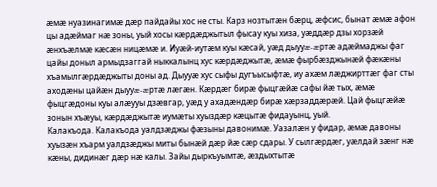æмæ нуазинагимæ дæр пайдайы хос не сты. Карз нозтытæн бæрц, æфсис, бынат æмæ афон цы адæймаг нæ зоны, уый хосы кæрдæджытыл фысау куы хиза, уæддæр дзы хорзæй æнхъæлмæ кæсæн ницæмæ и. Иуæй-иутæм куы кæсай, уæд дыууæ-æртæ адæймаджы фаг цайы доныл армыдзаггай ныккалынц хус кæрдæджытæ, æмæ фырбæзджынæй фæкæны хъамылгæрдæджыты доны ад. Дыууæ хус сыфы дугъысыфтæ, иу ахæм лæджирттæг фаг сты аходæны цайæн дыууæ-æртæ лæгæн. Кæрдæг бирæ фыцгæйæ сафы йæ тых, æмæ фыцгæдоны куы алæууы дзæвгар, уæд у ахадæндæр бирæ хæрзаддæрæй. Цай фыцгæйæ зонын хъæуы, кæрдæджытæ иумæты хуыздæр кæцытæ фидауынц, уый.
Калакъода. Калакъода уалдзæджы фæзыны давонимæ. Уазалæн у фидар, æмæ давоны хуызæн хъарм уалдзæджы миты бынæй дæр йæ сæр сдары. У сылгæрдæг, уæлдай зæнг нæ кæны, дидинæг дæр нæ калы. Зайы дыркъуымтæ, æздыхтытæ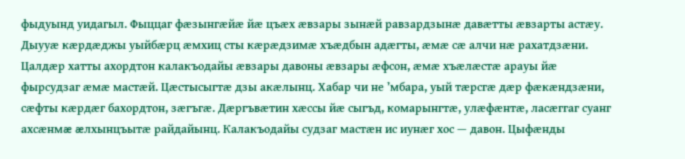фыдуынд уидагыл. Фыццаг фæзынгæйæ йæ цъæх æвзары зынæй равзардзынæ давæтты æвзарты астæу. Дыууæ кæрдæджы уыйбæрц æмхиц сты кæрæдзимæ хъæдбын адæгты, æмæ сæ алчи нæ рахатдзæни. Цалдæр хатты ахордтон калакъодайы æвзары давоны æвзары æфсон, æмæ хъæлæстæ арауы йæ фырсудзаг æмæ мастæй. Цæстысыгтæ дзы акæлынц. Хабар чи не ’мбара, уый тæрсгæ дæр фæкæндзæни, сæфты кæрдæг бахордтон, зæгъгæ. Дæргъвæтин хæссы йæ сыгъд, комарынгтæ, улæфæнтæ, ласæггаг суанг ахсæнмæ æлхынцъытæ райдайынц. Калакъодайы судзаг мастæн ис иунæг хос — давон. Цыфæнды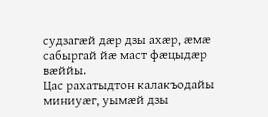судзагæй дæр дзы ахæр, æмæ сабыргай йæ маст фæцыдæр вæййы.
Цас рахатыдтон калакъодайы миниуæг, уымæй дзы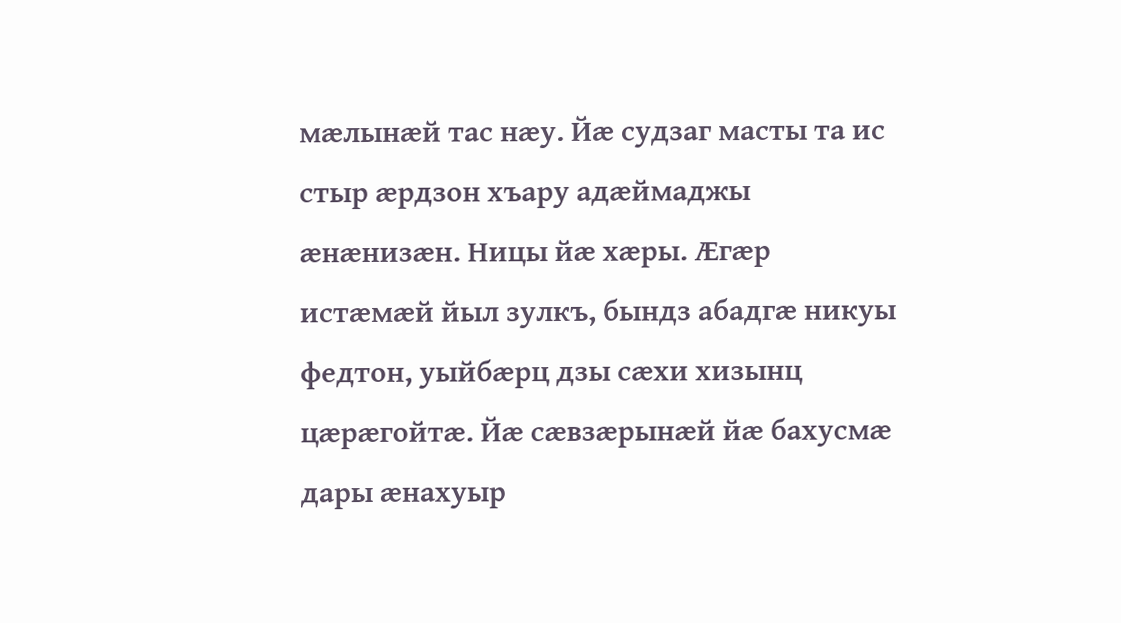мæлынæй тас нæу. Йæ судзаг масты та ис стыр æрдзон хъару адæймаджы æнæнизæн. Ницы йæ хæры. Æгæр истæмæй йыл зулкъ, бындз абадгæ никуы федтон, уыйбæрц дзы сæхи хизынц цæрæгойтæ. Йæ сæвзæрынæй йæ бахусмæ дары æнахуыр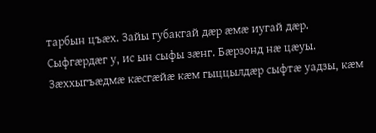тарбын цъæх. Зайы губакгай дæр æмæ иугай дæр. Сыфгæрдæг у, ис ын сыфы зæнг. Бæрзонд нæ цæуы. Зæххыгъæдмæ кæсгæйæ кæм гыццылдæр сыфтæ уадзы, кæм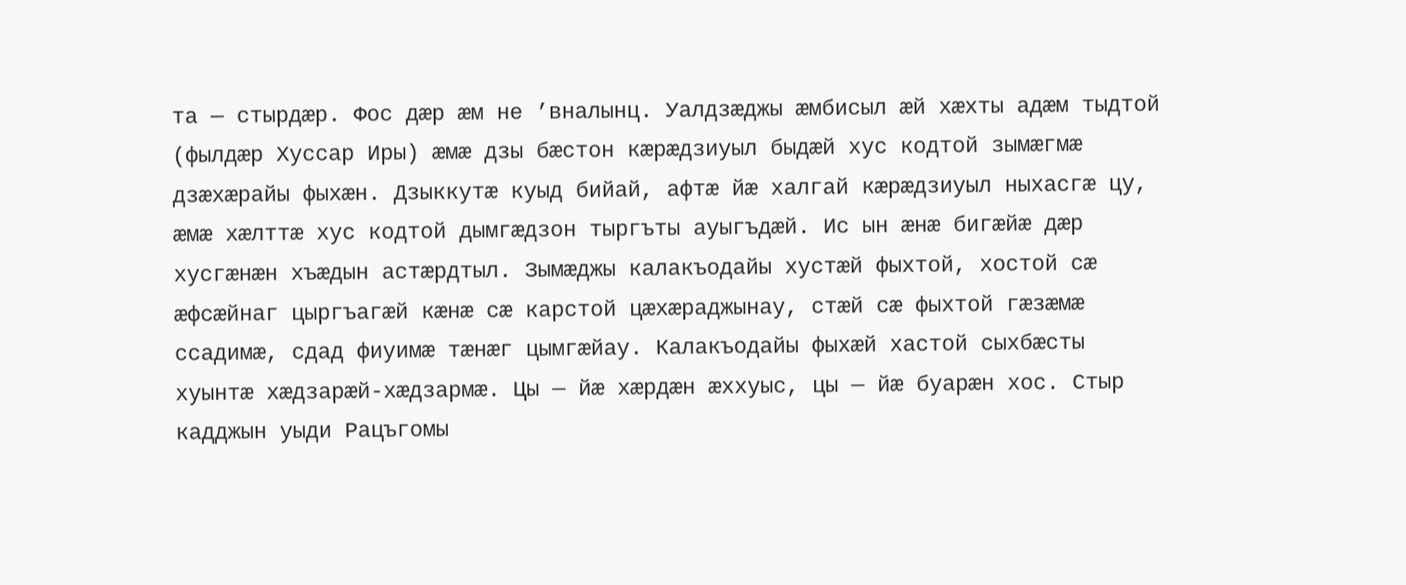та — стырдæр. Фос дæр æм не ’вналынц. Уалдзæджы æмбисыл æй хæхты адæм тыдтой (фылдæр Хуссар Иры) æмæ дзы бæстон кæрæдзиуыл быдæй хус кодтой зымæгмæ дзæхæрайы фыхæн. Дзыккутæ куыд бийай, афтæ йæ халгай кæрæдзиуыл ныхасгæ цу, æмæ хæлттæ хус кодтой дымгæдзон тыргъты ауыгъдæй. Ис ын æнæ бигæйæ дæр хусгæнæн хъæдын астæрдтыл. Зымæджы калакъодайы хустæй фыхтой, хостой сæ æфсæйнаг цыргъагæй кæнæ сæ карстой цæхæраджынау, стæй сæ фыхтой гæзæмæ ссадимæ, сдад фиуимæ тæнæг цымгæйау. Калакъодайы фыхæй хастой сыхбæсты хуынтæ хæдзарæй-хæдзармæ. Цы — йæ хæрдæн æххуыс, цы — йæ буарæн хос. Стыр кадджын уыди Рацъгомы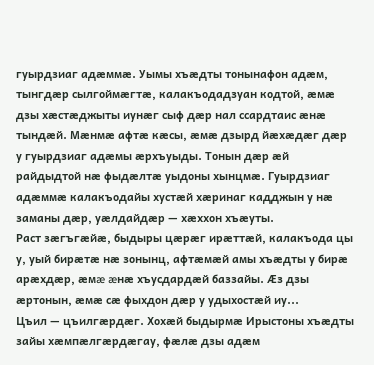гуырдзиаг адæммæ. Уымы хъæдты тонынафон адæм, тынгдæр сылгоймæгтæ, калакъодадзуан кодтой, æмæ дзы хæстæджыты иунæг сыф дæр нал ссардтаис æнæ тындæй. Мæнмæ афтæ кæсы, æмæ дзырд йæхæдæг дæр у гуырдзиаг адæмы æрхъуыды. Тонын дæр æй райдыдтой нæ фыдæлтæ уыдоны хынцмæ. Гуырдзиаг адæммæ калакъодайы хустæй хæринаг кадджын у нæ заманы дæр, уæлдайдæр — хæххон хъæуты.
Раст зæгъгæйæ, быдыры цæрæг ирæттæй, калакъода цы у, уый бирæтæ нæ зонынц, афтæмæй амы хъæдты у бирæ арæхдæр, æмæ æнæ хъусдардæй баззайы. Æз дзы æртонын, æмæ сæ фыхдон дæр у удыхостæй иу...
Цъил — цъилгæрдæг. Хохæй быдырмæ Ирыстоны хъæдты зайы хæмпæлгæрдæгау, фæлæ дзы адæм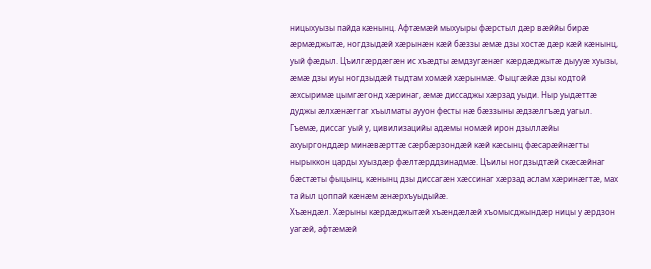ницыхуызы пайда кæнынц. Афтæмæй мыхуыры фæрстыл дæр вæййы бирæ æрмæджытæ, ногдзыдæй хæрынæн кæй бæззы æмæ дзы хостæ дæр кæй кæнынц, уый фæдыл. Цъилгæрдæгæн ис хъæдты æмдзугæнæг кæрдæджытæ дыууæ хуызы, æмæ дзы иуы ногдзыдæй тыдтам хомæй хæрынмæ. Фыцгæйæ дзы кодтой æхсыримæ цымгæгонд хæринаг, æмæ диссаджы хæрзад уыди. Ныр уыдæттæ дуджы æлхæнæггаг хъылматы аууон фесты нæ бæззыны æдзæлгъæд уагыл.
Гъемæ, диссаг уый у, цивилизацийы адæмы номæй ирон дзыллæйы ахуыргонддæр минæвæрттæ сæрбæрзондæй кæй кæсынц фæсарæйнæгты нырыккон царды хуыздæр фæлтæрддзинадмæ. Цъилы ногдзыдтæй скæсæйнаг бæстæты фыцынц, кæнынц дзы диссагæн хæссинаг хæрзад аслам хæринæгтæ, мах та йыл цоппай кæнæм æнæрхъуыдыйæ.
Хъæндæл. Хæрыны кæрдæджытæй хъæндæлæй хъомысджындæр ницы у æрдзон уагæй, афтæмæй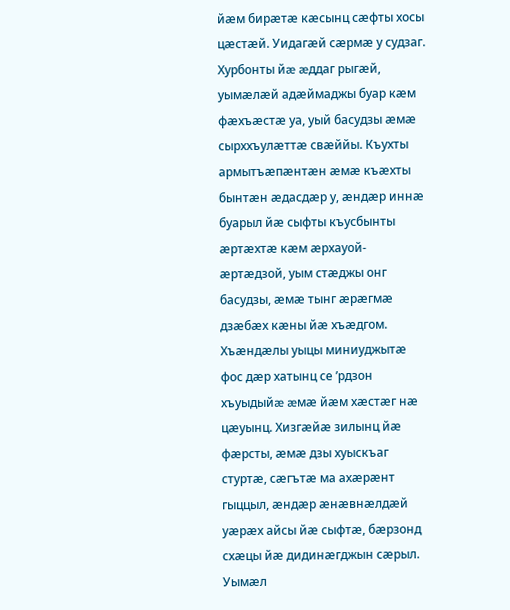йæм бирæтæ кæсынц сæфты хосы цæстæй. Уидагæй сæрмæ у судзаг. Хурбонты йæ æддаг рыгæй, уымæлæй адæймаджы буар кæм фæхъæстæ уа, уый басудзы æмæ сырххъулæттæ свæййы. Къухты армытъæпæнтæн æмæ къæхты бынтæн æдасдæр у, æндæр иннæ буарыл йæ сыфты къусбынты æртæхтæ кæм æрхауой-æртæдзой, уым стæджы онг басудзы, æмæ тынг æрæгмæ дзæбæх кæны йæ хъæдгом. Хъæндæлы уыцы миниуджытæ фос дæр хатынц се ’рдзон хъуыдыйæ æмæ йæм хæстæг нæ цæуынц. Хизгæйæ зилынц йæ фæрсты, æмæ дзы хуыскъаг стуртæ, сæгътæ ма ахæрæнт гыццыл, æндæр æнæвнæлдæй уæрæх айсы йæ сыфтæ, бæрзонд схæцы йæ дидинæгджын сæрыл. Уымæл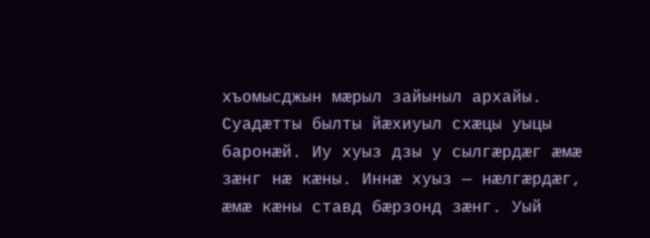хъомысджын мæрыл зайыныл архайы. Суадæтты былты йæхиуыл схæцы уыцы баронæй. Иу хуыз дзы у сылгæрдæг æмæ зæнг нæ кæны. Иннæ хуыз — нæлгæрдæг, æмæ кæны ставд бæрзонд зæнг. Уый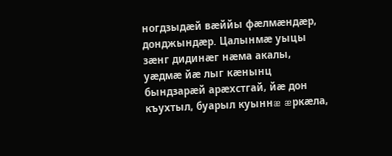ногдзыдæй вæййы фæлмæндæр, донджындæр. Цалынмæ уыцы зæнг дидинæг нæма акалы, уæдмæ йæ лыг кæнынц бындзарæй арæхстгай, йæ дон къухтыл, буарыл куыннæ æркæла,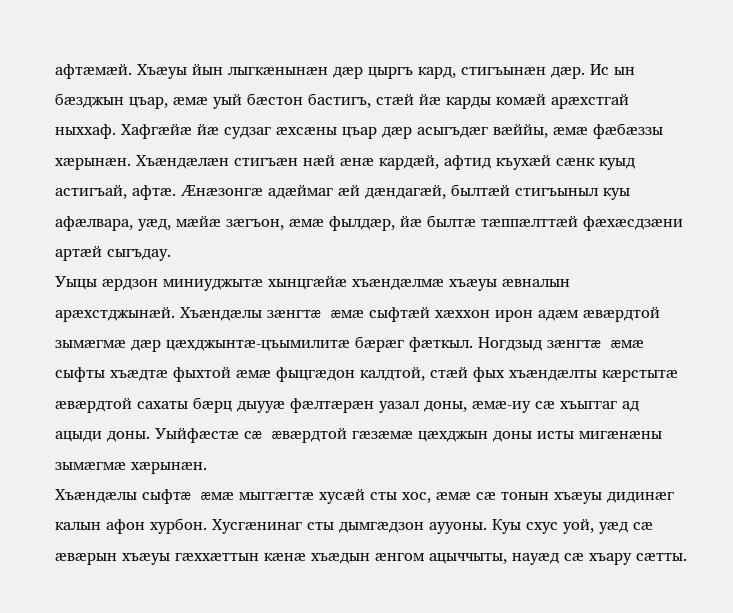афтæмæй. Хъæуы йын лыгкæнынæн дæр цыргъ кард, стигъынæн дæр. Ис ын бæзджын цъар, æмæ уый бæстон бастигъ, стæй йæ карды комæй арæхстгай ныххаф. Хафгæйæ йæ судзаг æхсæны цъар дæр асыгъдæг вæййы, æмæ фæбæззы хæрынæн. Хъæндæлæн стигъæн нæй æнæ кардæй, афтид къухæй сæнк куыд астигъай, афтæ. Æнæзонгæ адæймаг æй дæндагæй, былтæй стигъыныл куы афæлвара, уæд, мæйæ зæгъон, æмæ фылдæр, йæ былтæ тæппæлттæй фæхæсдзæни артæй сыгъдау.
Уыцы æрдзон миниуджытæ хынцгæйæ хъæндæлмæ хъæуы æвналын арæхстджынæй. Хъæндæлы зæнгтæ æмæ сыфтæй хæххон ирон адæм æвæрдтой зымæгмæ дæр цæхджынтæ-цъымилитæ бæрæг фæткыл. Ногдзыд зæнгтæ æмæ сыфты хъæдтæ фыхтой æмæ фыцгæдон калдтой, стæй фых хъæндæлты кæрстытæ æвæрдтой сахаты бæрц дыууæ фæлтæрæн уазал доны, æмæ-иу сæ хъыггаг ад ацыди доны. Уыйфæстæ сæ æвæрдтой гæзæмæ цæхджын доны исты мигæнæны зымæгмæ хæрынæн.
Хъæндæлы сыфтæ æмæ мыггæгтæ хусæй сты хос, æмæ сæ тонын хъæуы дидинæг калын афон хурбон. Хусгæнинаг сты дымгæдзон аууоны. Куы схус уой, уæд сæ æвæрын хъæуы гæххæттын кæнæ хъæдын æнгом ацыччыты, науæд сæ хъару сæтты.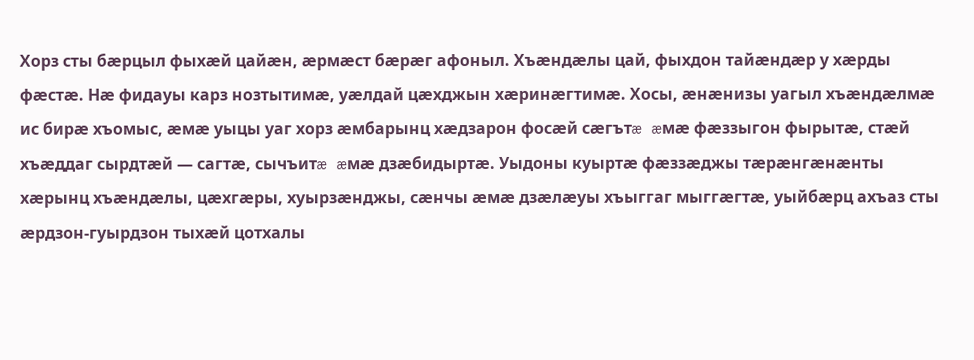Хорз сты бæрцыл фыхæй цайæн, æрмæст бæрæг афоныл. Хъæндæлы цай, фыхдон тайæндæр у хæрды фæстæ. Нæ фидауы карз нозтытимæ, уæлдай цæхджын хæринæгтимæ. Хосы, æнæнизы уагыл хъæндæлмæ ис бирæ хъомыс, æмæ уыцы уаг хорз æмбарынц хæдзарон фосæй сæгътæ æмæ фæззыгон фырытæ, стæй хъæддаг сырдтæй — сагтæ, сычъитæ æмæ дзæбидыртæ. Уыдоны куыртæ фæззæджы тæрæнгæнæнты хæрынц хъæндæлы, цæхгæры, хуырзæнджы, сæнчы æмæ дзæлæуы хъыггаг мыггæгтæ, уыйбæрц ахъаз сты æрдзон-гуырдзон тыхæй цотхалы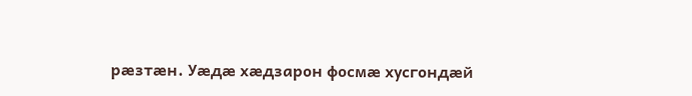рæзтæн. Уæдæ хæдзарон фосмæ хусгондæй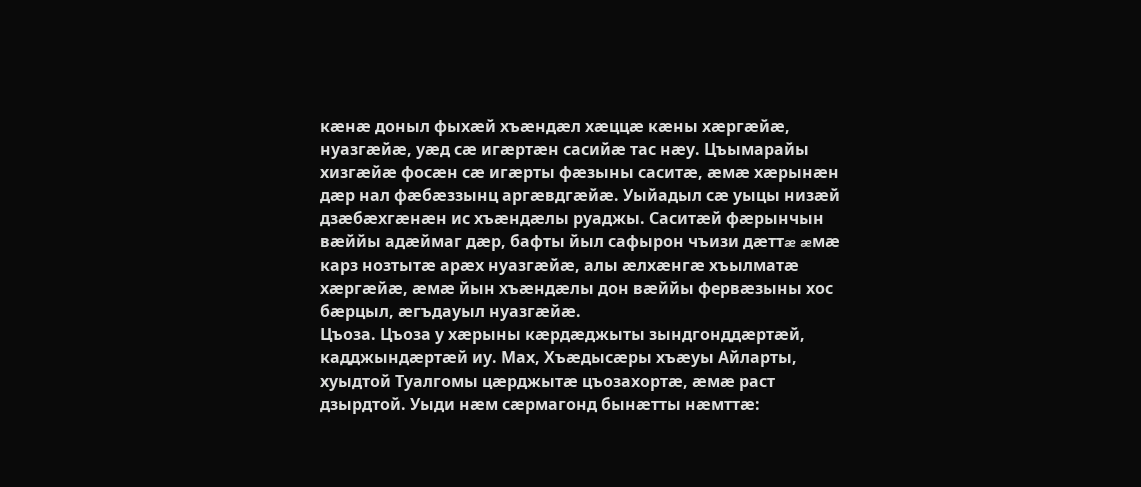кæнæ доныл фыхæй хъæндæл хæццæ кæны хæргæйæ, нуазгæйæ, уæд сæ игæртæн сасийæ тас нæу. Цъымарайы хизгæйæ фосæн сæ игæрты фæзыны саситæ, æмæ хæрынæн дæр нал фæбæззынц аргæвдгæйæ. Уыйадыл сæ уыцы низæй дзæбæхгæнæн ис хъæндæлы руаджы. Саситæй фæрынчын вæййы адæймаг дæр, бафты йыл сафырон чъизи дæттæ æмæ карз нозтытæ арæх нуазгæйæ, алы æлхæнгæ хъылматæ хæргæйæ, æмæ йын хъæндæлы дон вæййы фервæзыны хос бæрцыл, æгъдауыл нуазгæйæ.
Цъоза. Цъоза у хæрыны кæрдæджыты зындгонддæртæй, кадджындæртæй иу. Мах, Хъæдысæры хъæуы Айларты, хуыдтой Туалгомы цæрджытæ цъозахортæ, æмæ раст дзырдтой. Уыди нæм сæрмагонд бынæтты нæмттæ: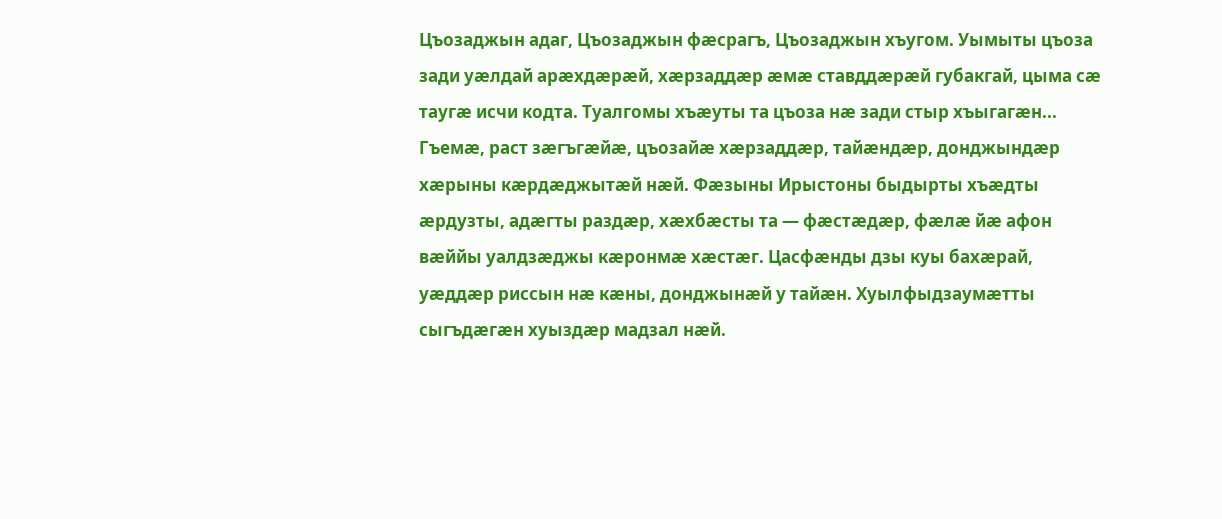Цъозаджын адаг, Цъозаджын фæсрагъ, Цъозаджын хъугом. Уымыты цъоза зади уæлдай арæхдæрæй, хæрзаддæр æмæ ставддæрæй губакгай, цыма сæ таугæ исчи кодта. Туалгомы хъæуты та цъоза нæ зади стыр хъыгагæн... Гъемæ, раст зæгъгæйæ, цъозайæ хæрзаддæр, тайæндæр, донджындæр хæрыны кæрдæджытæй нæй. Фæзыны Ирыстоны быдырты хъæдты æрдузты, адæгты раздæр, хæхбæсты та — фæстæдæр, фæлæ йæ афон вæййы уалдзæджы кæронмæ хæстæг. Цасфæнды дзы куы бахæрай, уæддæр риссын нæ кæны, донджынæй у тайæн. Хуылфыдзаумæтты сыгъдæгæн хуыздæр мадзал нæй.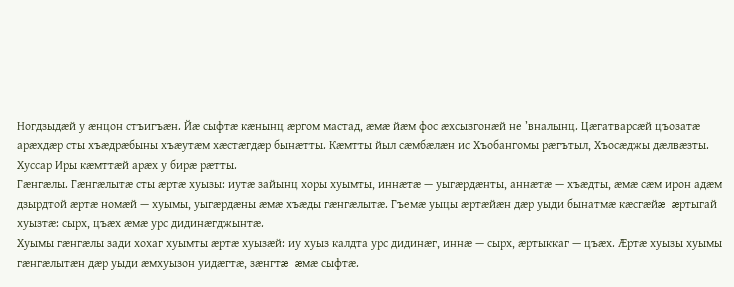Ногдзыдæй у æнцон стъигъæн. Йæ сыфтæ кæнынц æргом мастад, æмæ йæм фос æхсызгонæй не ’вналынц. Цæгатварсæй цъозатæ арæхдæр сты хъæдрæбыны хъæутæм хæстæгдæр бынæтты. Кæмтты йыл сæмбæлæн ис Хъобангомы рæгътыл, Хъосæджы дæлвæзты. Хуссар Иры кæмттæй арæх у бирæ рæтты.
Гæнгæлы. Гæнгæлытæ сты æртæ хуызы: иутæ зайынц хоры хуымты, иннæтæ — уыгæрдæнты, аннæтæ — хъæдты, æмæ сæм ирон адæм дзырдтой æртæ номæй — хуымы, уыгæрдæны æмæ хъæды гæнгæлытæ. Гъемæ уыцы æртæйæн дæр уыди бынатмæ кæсгæйæ æртыгай хуызтæ: сырх, цъæх æмæ урс дидинæгджынтæ.
Хуымы гæнгæлы зади хохаг хуымты æртæ хуызæй: иу хуыз калдта урс дидинæг, иннæ — сырх, æртыккаг — цъæх. Æртæ хуызы хуымы гæнгæлытæн дæр уыди æмхуызон уидæгтæ, зæнгтæ æмæ сыфтæ.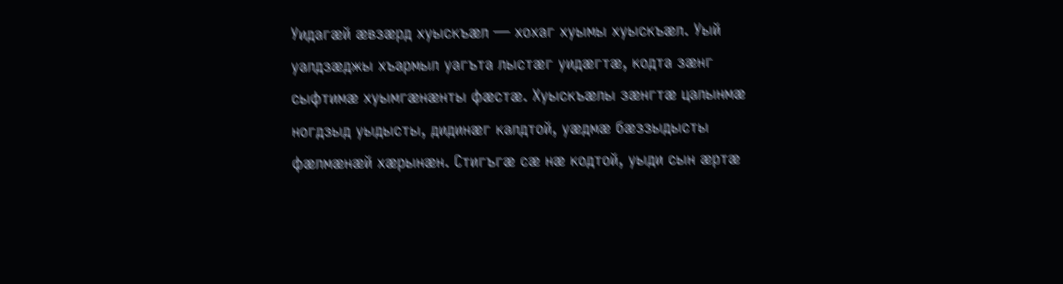Уидагæй æвзæрд хуыскъæл — хохаг хуымы хуыскъæл. Уый уалдзæджы хъармыл уагъта лыстæг уидæгтæ, кодта зæнг сыфтимæ хуымгæнæнты фæстæ. Хуыскъæлы зæнгтæ цалынмæ ногдзыд уыдысты, дидинæг калдтой, уæдмæ бæззыдысты фæлмæнæй хæрынæн. Стигъгæ сæ нæ кодтой, уыди сын æртæ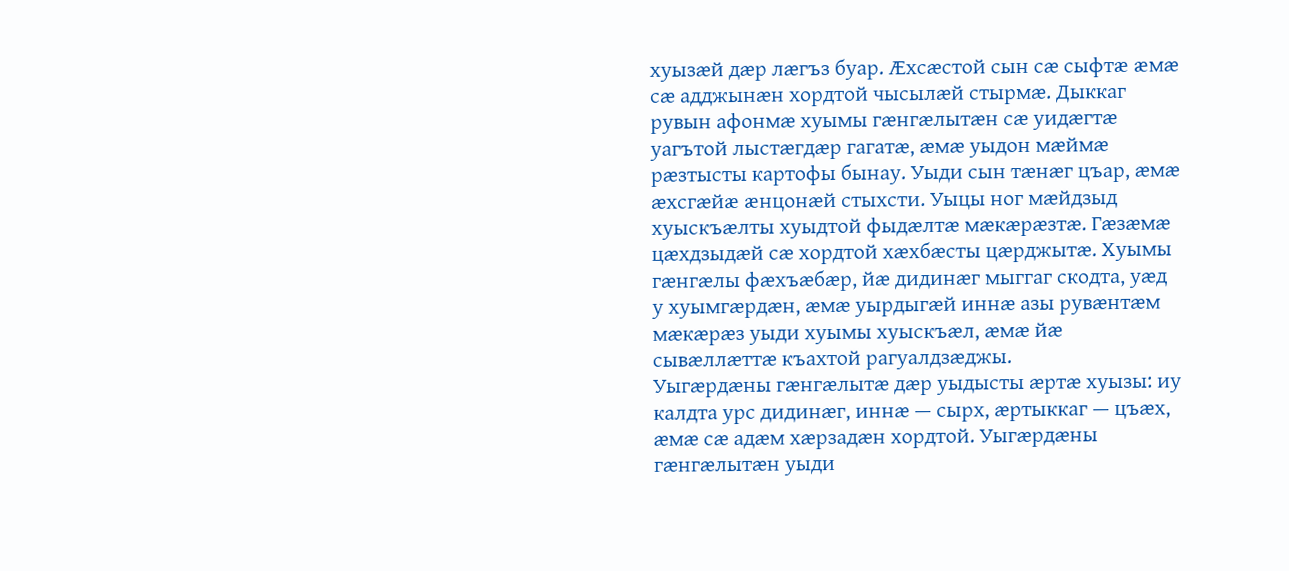хуызæй дæр лæгъз буар. Æхсæстой сын сæ сыфтæ æмæ сæ адджынæн хордтой чысылæй стырмæ. Дыккаг рувын афонмæ хуымы гæнгæлытæн сæ уидæгтæ уагътой лыстæгдæр гагатæ, æмæ уыдон мæймæ рæзтысты картофы бынау. Уыди сын тæнæг цъар, æмæ æхсгæйæ æнцонæй стыхсти. Уыцы ног мæйдзыд хуыскъæлты хуыдтой фыдæлтæ мæкæрæзтæ. Гæзæмæ цæхдзыдæй сæ хордтой хæхбæсты цæрджытæ. Хуымы гæнгæлы фæхъæбæр, йæ дидинæг мыггаг скодта, уæд у хуымгæрдæн, æмæ уырдыгæй иннæ азы рувæнтæм мæкæрæз уыди хуымы хуыскъæл, æмæ йæ сывæллæттæ къахтой рагуалдзæджы.
Уыгæрдæны гæнгæлытæ дæр уыдысты æртæ хуызы: иу калдта урс дидинæг, иннæ — сырх, æртыккаг — цъæх, æмæ сæ адæм хæрзадæн хордтой. Уыгæрдæны гæнгæлытæн уыди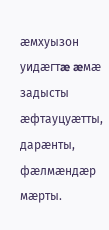æмхуызон уидæгтæ æмæ задысты æфтауцуæтты, дарæнты, фæлмæндæр мæрты.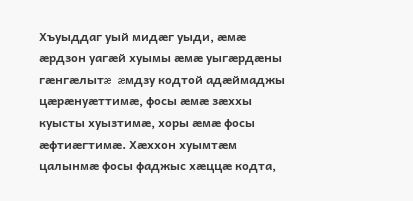Хъуыддаг уый мидæг уыди, æмæ æрдзон уагæй хуымы æмæ уыгæрдæны гæнгæлытæ æмдзу кодтой адæймаджы цæрæнуæттимæ, фосы æмæ зæххы куысты хуызтимæ, хоры æмæ фосы æфтиæгтимæ. Хæххон хуымтæм цалынмæ фосы фаджыс хæццæ кодта,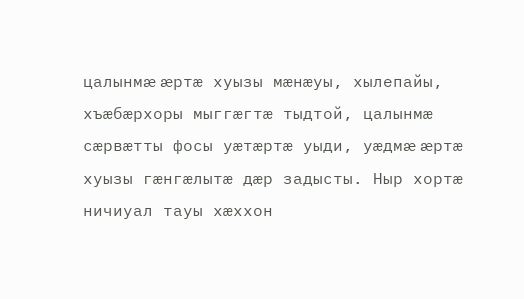цалынмæ æртæ хуызы мæнæуы, хылепайы, хъæбæрхоры мыггæгтæ тыдтой, цалынмæ сæрвæтты фосы уæтæртæ уыди, уæдмæ æртæ хуызы гæнгæлытæ дæр задысты. Ныр хортæ ничиуал тауы хæххон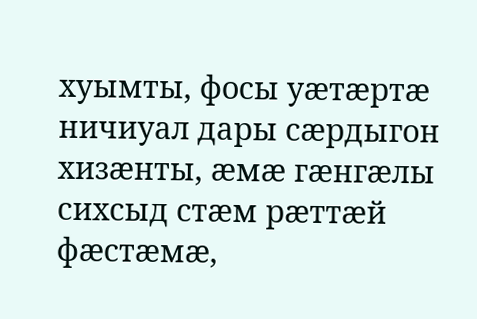хуымты, фосы уæтæртæ ничиуал дары сæрдыгон хизæнты, æмæ гæнгæлы сихсыд стæм рæттæй фæстæмæ,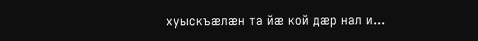хуыскъæлæн та йæ кой дæр нал и...